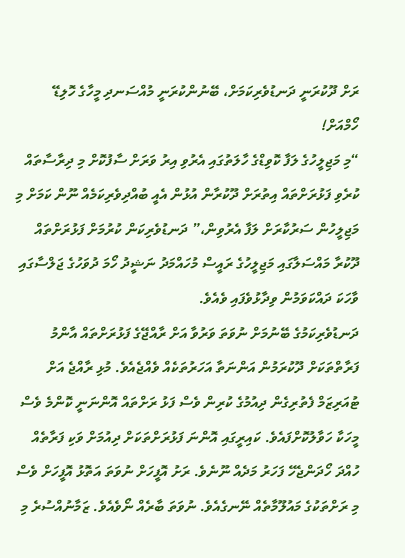ރަށް ދޫކުރަނީ ދަނޑުވެރިކަމަށް، ބޭނުންކުރަނީ މުއްސަނދި މީހާގެ ހޮލިޑޭ ހޯމްއަށް!
“މި މަޖިލީހުގެ ލަފާ ކޮވިޑްގެ ހާލަތުގައި އެރުވި އިރު ވަރަށް ސާފުކޮށް މި ދިރާސާތައް ކުރެވި ފަޅުރަށްތައް އިތުރަށް ދޫކުރާން އުޅުން އެއީ ބުއްދިވެރިކަމެއް ނޫން ކަމަށް މި މަޖިލީހުން ސަރުކާރަށް ލަފާ އެރުވިން،” ދަނޑުވެރިކަން ކުރުމަށް ފަޅުރަށްތައް ދޫކުރާ މައްސަލާގައި މަޖިލީހުގެ ރައީސް މުހައްމަދު ނަޝީދު ހޯމަ ދުވަހުގެ ޖަލްސާގައި ވާހަކަ ދައްކަވަމުން ވިދާޅުވެފައި ވެއެވެ.
ދަނޑުވެރިކަމުގެ ބޭނުމަށް ނުވަތަ ވަރުވާ އަށް ރާއްޖޭގެ ފަޅުރަށްތައް އާންމު ފަރާތްތަކަށް ދޫކުރަމުން އަންނަތާ އަހަރުތަކެއް ވެއްޖެއެވެ. މުޅި ރާއްޖެ އަށް ޓުއަރިޒަމް ފެތުރިގެން ދިއުމުގެ ކުރިން ވެސް ފަޅު ރަށްތައް އޮންނަނީ ކޮންމެ ވެސް މީހަކާ ހަވާލުކޮށްފައެވެ. ކައިރީގައި އޮންނަ ފަޅުރަށްތަކަށް ދިއުމަށް ވަކި ފަރާތެއް ހުއްދަ ހޯދަންޖެހޭ ފަހަރު މަދެއް ނޫނެވެ. ރަށު އޮފީހަށް ނުވަތަ އަތޮޅު އޮފީހަށް ވެސް މި ރަށްތަކުގެ މައުލޫމާތެއް ނޭނގެއެވެ. ނުވަތަ ބާރެއް ނޯވެއެވެ. ޒަމާނުއްސުރެ މި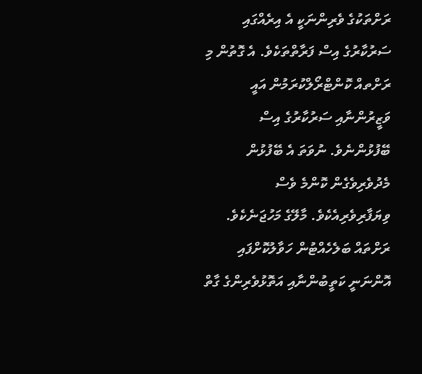ރަށްތަކުގެ ވެރިންނަކީ އެ އިރެއްގައި ސަރުކާރުގެ އިސް ފަރާތްތަކެވެ. އެ ގޮތުން މި ރަށްތއް ކޮންޓްރޯލްކުރަމުން އައީ ވަޒީރުންނާއި ސަރުކާރުގެ އިސް ބޭފުޅުންނެވެ. ނުވަތަ އެ ބޭފުޅުން މެދުވެރިވެގެން ކޮންމެ ވެސް ވިޔަފާރިވެރިއެކެވެ. މާލޭގެ މަހުޖަނެކެވެ.
ރަށްތައް ބަލެހެއްޓުން ހަވާލުކޮށްފައި އޮންނަނީ ކަތީބުންނާއި އަތޮޅުވެރިންގެ ގާތް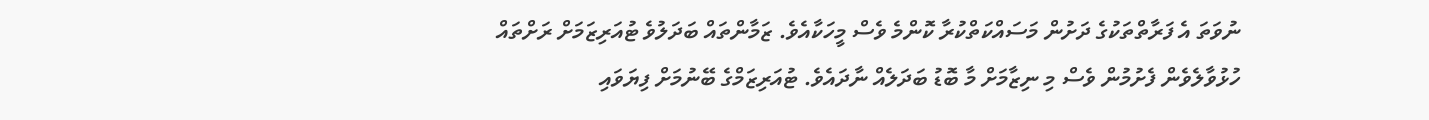ނުވަތަ އެ ފަރާތްތަކުގެ ދަށުން މަސައްކަތްކުރާ ކޮންމެ ވެސް މީހަކާއެވެ. ޒަމާންތައް ބަދަލުވެ ޓުއަރިޒަމަށް ރަށްތައް ހުޅުވާލެވެން ފެށުމުން ވެސް މި ނިޒާމަށް މާ ބޮޑު ބަދަލެއް ނާދައެވެ. ޓުއަރިޒަމްގެ ބޭނުމަށް ފިޔަވައި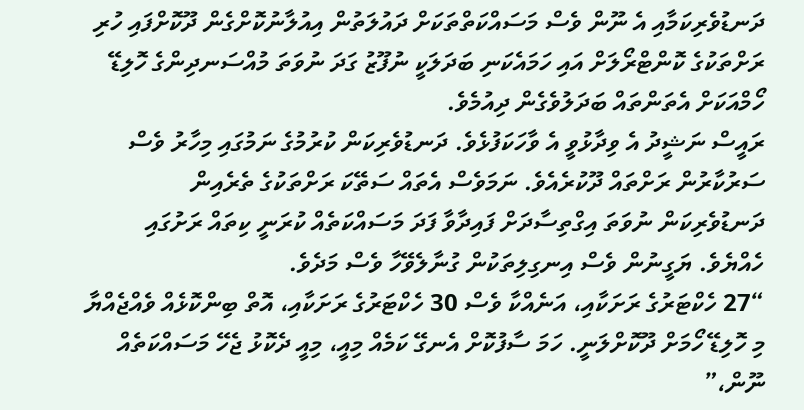ދަނޑުވެރިކަމާއި އެ ނޫން ވެސް މަސައްކަތްތަކަށް ދައުލަތުން އިއުލާނުކޮށްގެން ދޫކޮށްފައި ހުރި ރަށްތަކުގެ ކޮންޓްރޯލަށް އައި ހަމައެކަނި ބަދަލަކީ ނުފޫޒު ގަދަ ނުވަތަ މުއްސަނދިންގެ ހޮލިޑޭ ހޯމްއަކަށް އެތަންތައް ބަދަލުވެގެން ދިއުމެވެ.
ރައީސް ނަޝީދު އެ ވިދާޅުވީ އެ ވާހަކަފުޅެވެ. ދަނޑުވެރިކަން ކުރުމުގެ ނަމުގައި މިހާރު ވެސް ސަރުކާރުން ރަށްތައް ދޫކުރެއެވެ. ނަމަވެސް އެތައް ސަތޭކަ ރަށްތަކުގެ ތެރެއިން ދަނޑުވެރިކަން ނުވަތަ އިގްތިސާދަށް ފައިދާވާ ފަދަ މަސައްކަތެއް ކުރަނީ ކިތައް ރަށުގައި ހެއްޔެވެ. ޔަގީނުން ވެސް އިނގިލިތަކުން ގުނާލެވޭހާ ވެސް މަދެވެ.
“27 ހެކްޓަރުގެ ރަށަކާއި، އަނެއްކާ ވެސް 30 ހެކްޓަރުގެ ރަށަކާއި، އޮތް ބިންކޮޅެއް ވެއްޖެއްޔާ މި ހޮލިޑޭ ހޯމަށް ދޫކޮށްލަނީ. ހަމަ ސާފުކޮށް އެނގޭ ކަމެއް މިއީ، މިއީ ދެކޮޅު ޖެހޭ މަސައްކަތެއް ނޫން،”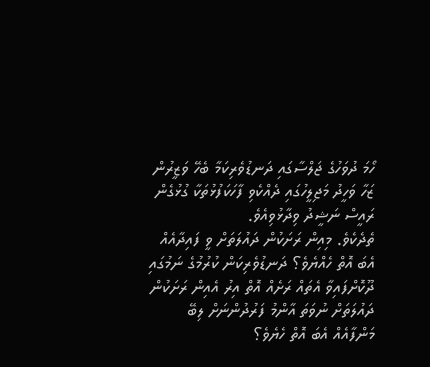ހޯމަ ދުވަހުގެ ޖަލްސާގައި ދަނޑުވެރިކަމާ ބެހޭ ވަޒީރުން ޒަހާ ވަހީދު މަޖިލީހުގައި ދެއްކެވި ފާހަކަފުޅުތަކާ ގުޅުގެން ރައީސް ނަޝީދު ވިދާޅުވިއެވެ.
ތެދެކެވެ. މިއިން ރަށަކުން ދައުލަތަށް ވީ ފައިދާއެއް އެބަ އޮތް ހެއްޔެވެ؟ ދަނޑުވެރިކަން ކުރުމުގެ ނަމުގައި ދޫކޮށްފައިވާ އެތައް ރަށެއް އޮތް އިރު އެއިން ރަށަކުން ދައުލަތަށް ނުވަތަ އާންމު ފަރުދުންނަށް ލިބޭ މަންފާއެއް އެބަ އޮތް ހެޔެވެ؟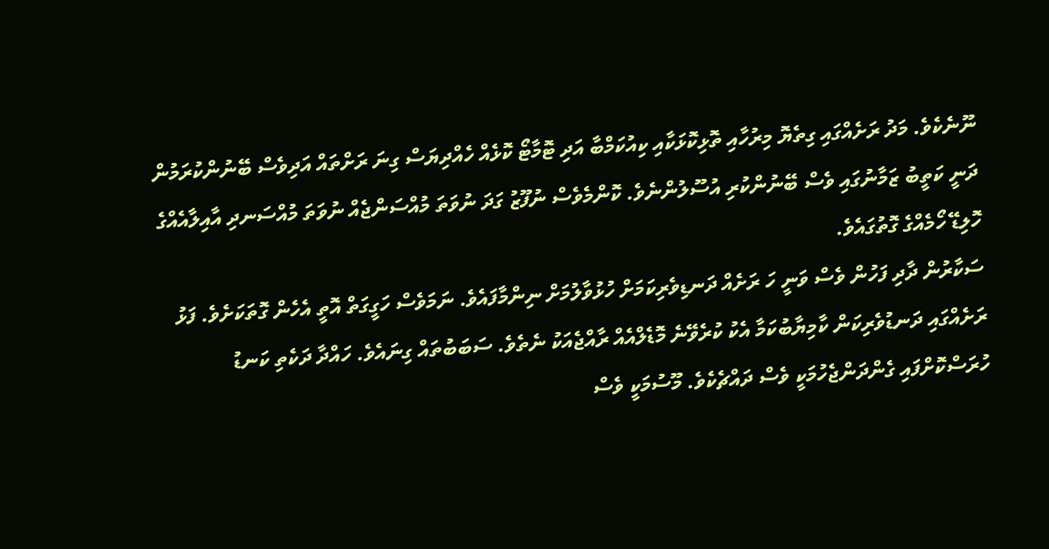ނޫނެކެވެ. މަދު ރަށެއްގައި ގިތެޔޮ މިރުހާއި ތޮޅިކޮޅަކާއި ކިއުކަމްބާ އަދި ޓޮމާޓޯ ކޮޅެއް ހެއްދިޔަސް ގިނަ ރަށްތައް އަދިވެސް ބޭނުންކުރަމުން ދަނީ ކަތީބު ޒަމާނުގައި ވެސް ބޭނުންކުރި އުސޫލުންނެވެ. ކޮންމެވެސް ނުފޫޒު ގަދަ ނުވަތަ މުއްސަންޖެއް ނުވަތަ މުއްސަނދި އާއިލާއެއްގެ ހޮލިޑޭ ހޯމެއްގެ ގޮތުގައެވެ.
ސަކާރުން ދާދި ފަހުން ވެސް ވަނީ ހަ ރަށެއް ދަނޑިވެރިކަމަށް ހުޅުވާލުމަށް ނިންމާފައެވެ. ނަމަވެސް ހަގީގަތް އޮތީ އެހެން ގޮތަކަށެވެ. ފަޅު ރަށެއްގައި ދަނޑުވެރިކަން ކާމިޔާބުކަމާ އެކު ކުރެވޭނެ މޮޑެލްއެއް ރާއްޖެއަކު ނެތެވެ. ސަބަބުތައް ގިނައެވެ. ހައްދާ ދަކެތި ކަނޑު ހުރަސްކޮށްފައި ގެންދަންޖެހުމަކީ ވެސް ދައްޗެކެވެ. މޫސުމަކީ ވެސް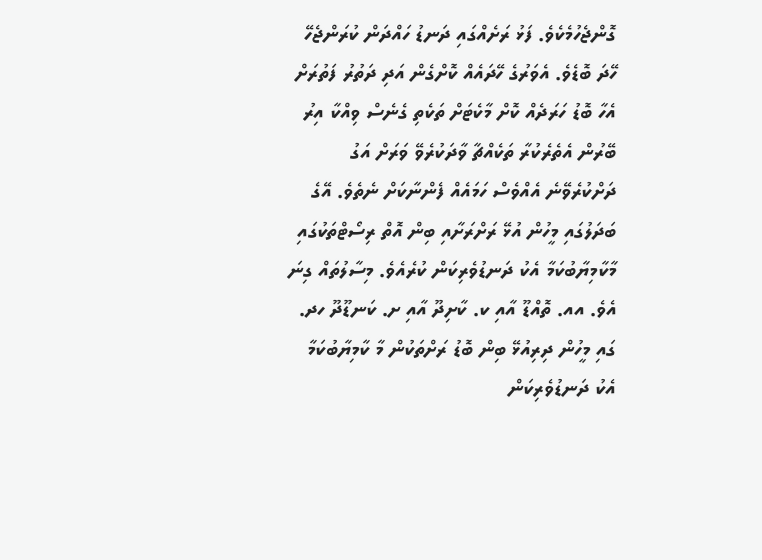ގޮންޖެހުމެކެވެ. ފަޅު ރަށެއްގައި ދަނޑު ހައްދަން ކުރަންޖެހޭ ހޭދަ ބޮޑެވެ. އެވަރުގެ ހޭދައެއް ކޮށްގެން އަދި ދަތުރު ފަތުރަށް އެހާ ބޮޑު ހަރަދެއް ކޮށް މާކެޓަށް ތަކެތި ގެނެސް ވިއްކާ އިރު ބޭރުން އެތެރެކުރާ ތަކެއްޗާ ވާދަކުރެވޭ ވަރަށް އަގު ދަށްކުރެވޭނެ އެއްވެސް ހަމައެއް ފެންނާކަށް ނެތެވެ. އޭގެ ބަދަލުގައި މީހުން އުޅޭ ރަށްރަށާއި ބިން އޮތް ރިސޯޓްތަކުގައި މާކާމިޔާބުކަމާ އެކު ދަނޑުވެރިކަން ކުރެއެވެ. މިސާލުތައް ގިނަ އެވެ. އއ. ތޮއްޑޫ އާއި ކ. ކާށިދޫ އާއި ށ. ކަނޑޫދޫ ހދ. ގައި މީހުން ދިރިއުޅޭ ބިން ބޮޑު ރަށްތަކުން މާ ކާމިޔާބުކަމާ އެކު ދަނޑުވެރިކަން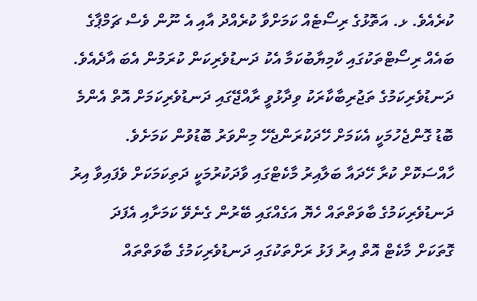ކުރެއެވެ. ޅ. އަތޮޅުގެ ރިސޯޓެއް ކަމަށްވާ ކުރެއްދު އާއި އެ ނޫން ވެސް ޗަމްޕާގެ ބައެއް ރިސޯޓްތަކުގައި ކާމިޔާބުކަމާ އެކު ދަނޑުވެރިކަން ކުރަމުން އެބަ އާދެއެވެ.
ދަނޑުވެރިކަމުގެ ތަޖުރިބާކާރަކު ވިދާޅުވީ ރާއްޖޭގައި ދަނޑުވެރިކަމަށް އޮތް އެންމެ ބޮޑު ގޮންޖެހުމަކީ އެކަމަށް ހޭދަކުރަންޖެހޭ މިންވަރު ބޮޑުވުން ކަމަށެވެ. ހާއްސަކޮށް ކުރާ ހޭދައާ ބަލާއިރު މާކެޓްގައި ވާދަކުރުމަކީ ދަތިކަމަކަށް ވެފައިވާ އިރު ދަނޑުވެރިކަމުގެ ބާވަތްތައް ހެޔޮ އަގެއްގައި ބޭރުން ގެނެވޭ ކަމަށާއި އެފަދަ ގޮތަކަށް މާކެޓް އޮތް އިރު ފަޅު ރަށްތަކުގައި ދަނޑުވެރިކަމުގެ ބާވަތްތައް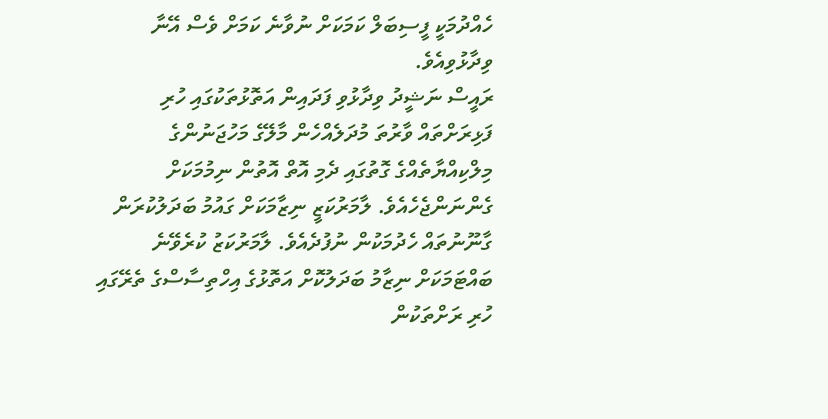ހެއްދުމަކީ ފީސިބަލް ކަމަކަށް ނުވާނެ ކަމަށް ވެސް އޭނާ ވިދާޅުވިއެވެ.
ރައީސް ނަޝީދު ވިދާޅުވި ފަދައިން އަތޮޅުތަކުގައި ހުރި ފަޅިރަށްތައް ވާރުތަ މުދަލެއްހެން މާލޭގެ މަހުޖަނުންގެ މިލްކިއްޔާތެއްގެ ގޮތުގައި ދެމި އޮތް އޮތުން ނިމުމަކަށް ގެންނަންޖެހެއެވެ. ލާމަރުކަޒީ ނިޒާމަކަށް ގައުމު ބަދަލުކުރަން ގާނޫނުތައް ހެދުމަކުން ނުފުދެއެވެ. ލާމަރުކަޒު ކުރެވޭނެ ބައްޓަމަކަށް ނިޒާމު ބަދަލުކޮށް އަތޮޅުގެ އިހްތިސާސްގެ ތެރޭގައި ހުރި ރަށްތަކުން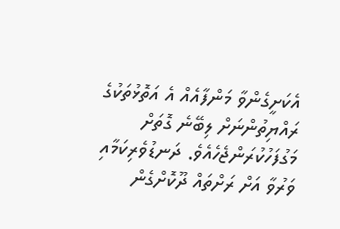އެކަށީގެންވާ މަންފާއެއް އެ އަތޮޅުތަކުގެ ރައްޔިތުންނަށް ލިބޭނެ ގޮތަށް މަގުފަހުކުރަންޖެހެއެވެ. ދަނޑުވެރިކަމާއި ވަރުވާ އަށް ރަށްތައް ދޫކޮށްގެން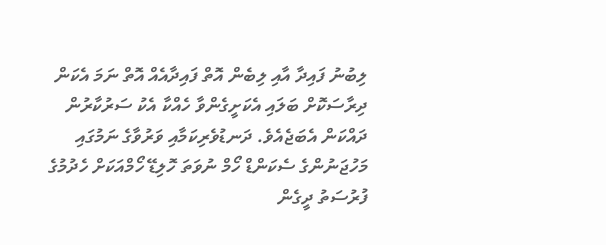ލިބުނު ފައިދާ އާއި ލިބެން އޮތް ފައިދާއެއް އޮތް ނަމަ އެކަން ދިރާސަކޮށް ބަލައި އެކަށީގެންވާ ހެއްކާ އެކު ސަރުކާރުން ދައްކަން އެބަޖެއެވެ. ދަނޑުވެރިކަމާއި ވަރުވާގެ ނަމުގައި މަހުޖަނުންގެ ސެކަންޑް ހޯމް ނުވަތަ ހޮލިޑޭ ހޯމްއަކަށް ހެދުމުގެ ފުރުސަތު ދީގެން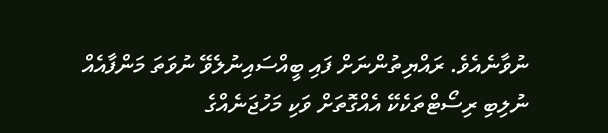ނުވާނެއެވެ. ރައްޔިތުންނަށް ފައި ބީއްސައިނުލެވޭ ނުވަތަ މަންފާއެއް ނުލިބި ރިސޯޓްތަކެކޭ އެއްގޮތަށް ވަކި މަހުޖަނެއްގެ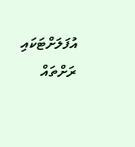އުފަލަށްޓަކައި ރަށްތައް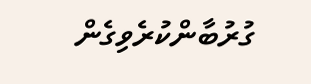ގުރުބާންކުރެވިގެން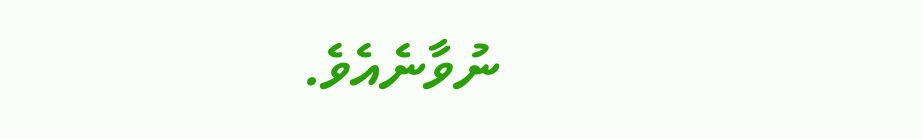ނުވާނެއެވެ.